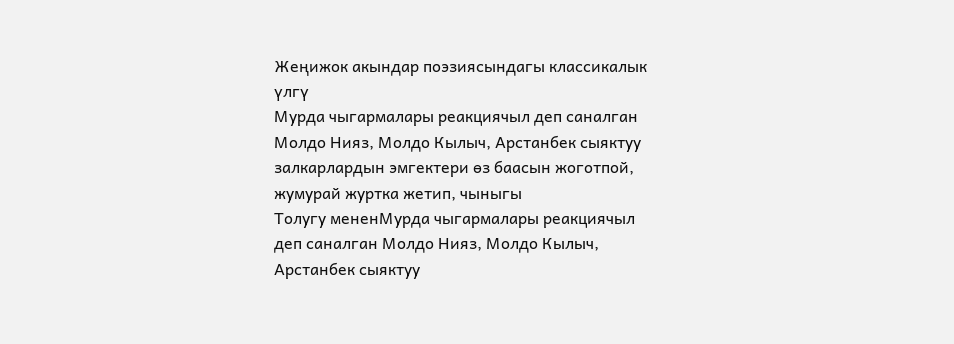Жеңижок акындар поэзиясындагы классикалык үлгү
Мурда чыгармалары реакциячыл деп саналган Молдо Нияз, Молдо Кылыч, Арстанбек сыяктуу залкарлардын эмгектери өз баасын жоготпой, жумурай журтка жетип, чыныгы
Толугу мененМурда чыгармалары реакциячыл деп саналган Молдо Нияз, Молдо Кылыч, Арстанбек сыяктуу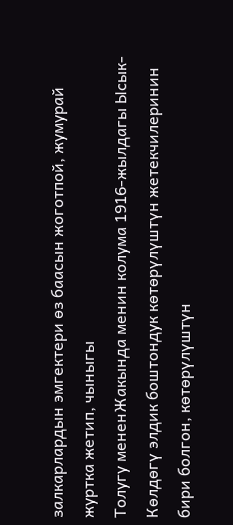залкарлардын эмгектери өз баасын жоготпой, жумурай журтка жетип, чыныгы
Толугу мененЖакында менин колума 1916-жылдагы Ысык-Көлдөгү элдик боштондук көтөрүлүштүн жетекчилеринин бири болгон, көтөрүлүштүн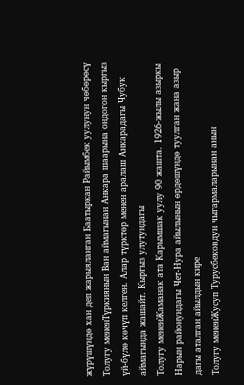жүрүшүндө хан деп жарыяланган Баатыркан Райымбек уулунун чөбөрөсү
Толугу мененТүркиянын Ван аймагынан Анкара шаарына ондогон кыргыз үй-бүлө көчүп келген. Алар түрктөр менен аралаш Анкарадагы Чубук аймагында жашайт. Кыргыз улутундагы
Толугу мененЖаманак ата Карымшак уулу 90 жашта. 1926-жылы азыркы Нарын районундагы Чет-Нура айылынын өрдөшүндө туулган жана азыр дагы аталган айылдын кире
Толугу мененЖусуп Турусбековдун чыгармаларынан анын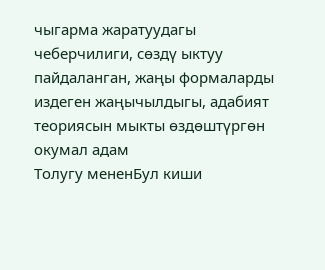чыгарма жаратуудагы чеберчилиги, сөздү ыктуу пайдаланган, жаңы формаларды издеген жаңычылдыгы, адабият теориясын мыкты өздөштүргөн окумал адам
Толугу мененБул киши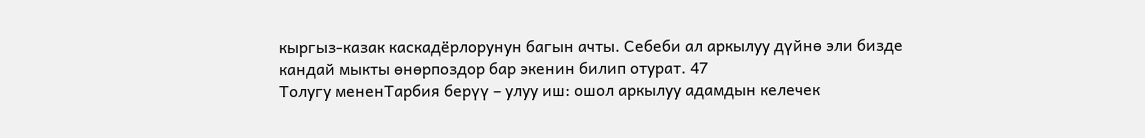кыргыз-казак каскадёрлорунун багын ачты. Себеби ал аркылуу дүйнө эли бизде кандай мыкты өнөрпоздор бар экенин билип отурат. 47
Толугу мененТарбия берүү – улуу иш: ошол аркылуу адамдын келечек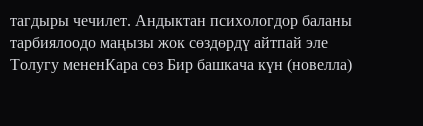тагдыры чечилет. Андыктан психологдор баланы тарбиялоодо маңызы жок сөздөрдү айтпай эле
Толугу мененКара сөз Бир башкача күн (новелла)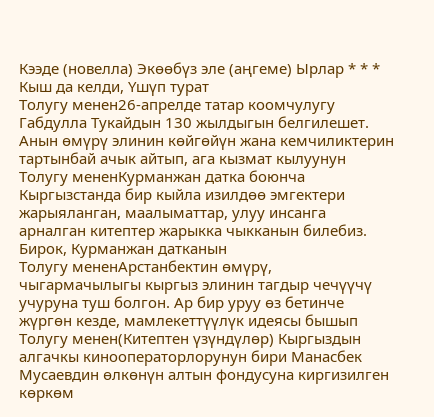Кээде (новелла) Экөөбүз эле (аңгеме) Ырлар * * * Кыш да келди, Үшүп турат
Толугу менен26-апрелде татар коомчулугу Габдулла Тукайдын 130 жылдыгын белгилешет. Анын өмүрү элинин көйгөйүн жана кемчиликтерин тартынбай ачык айтып, ага кызмат кылуунун
Толугу мененКурманжан датка боюнча Кыргызстанда бир кыйла изилдөө эмгектери жарыяланган, маалыматтар, улуу инсанга арналган китептер жарыкка чыкканын билебиз. Бирок, Курманжан датканын
Толугу мененАрстанбектин өмүрү, чыгармачылыгы кыргыз элинин тагдыр чечүүчү учуруна туш болгон. Ар бир уруу өз бетинче жүргөн кезде, мамлекеттүүлүк идеясы бышып
Толугу менен(Китептен үзүндүлөр) Кыргыздын алгачкы кинооператорлорунун бири Манасбек Мусаевдин өлкөнүн алтын фондусуна киргизилген көркөм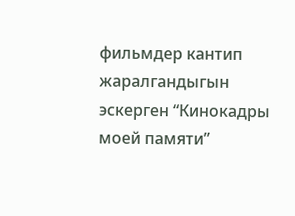фильмдер кантип жаралгандыгын эскерген “Кинокадры моей памяти”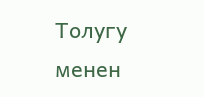Толугу менен